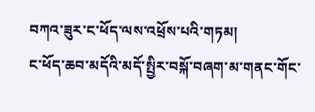བཀའ་ཟུར་ང་ཕོད་ལས་འཕྲོས་པའི་གཏམ།
ང་ཕོད་ཆབ་མདོའི་མདོ་སྤྱིར་བསྐོ་བཞག་མ་གནང་གོང་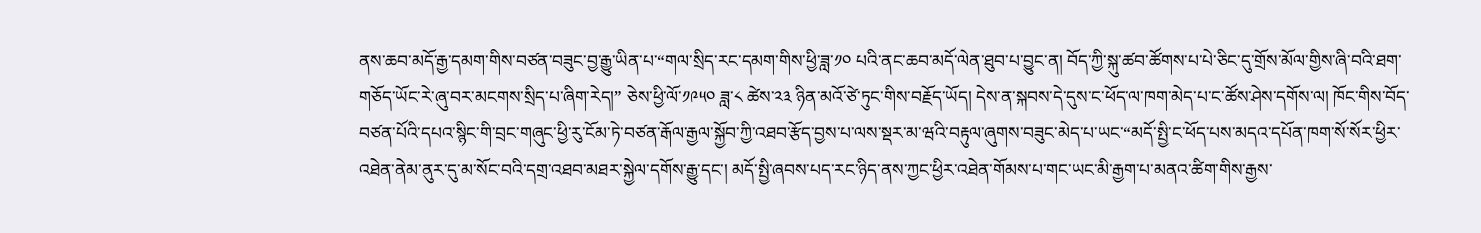ནས་ཆབ་མདོ་རྒྱ་དམག་གིས་བཙན་བཟུང་བྱ་རྒྱུ་ཡིན་པ་“གལ་སྲིད་རང་དམག་གིས་ཕྱི་ཟླ་༡༠ པའི་ནང་ཆབ་མདོ་ལེན་ཐུབ་པ་བྱུང་ན། བོད་ཀྱི་སྐུ་ཚབ་ཚོགས་པ་པེ་ཅིང་དུ་གྲོས་མོལ་གྱིས་ཞི་བའི་ཐག་གཅོད་ཡོང་རེ་ཞུ་བར་མངགས་སྲིད་པ་ཞིག་རེད།” ཅེས་ཕྱི་ལོ་༡༩༥༠ ཟླ་༨ ཚེས་༢༣ ཉིན་མའོ་ཙེ་ཏུང་གིས་བརྗོད་ཡོད། དེས་ན་སྐབས་དེ་དུས་ང་ཕོད་ལ་ཁག་མེད་པ་ང་ཚོས་ཤེས་དགོས་ལ། ཁོང་གིས་བོད་བཙན་པོའི་དཔའ་སྙིང་གི་བྲང་གཞུང་ཕྱི་རུ་ངོམ་ཏེ་བཙན་རྒོལ་རྒྱལ་སྐྱོབ་ཀྱི་འཐབ་རྩོད་བྱས་པ་ལས་སྡར་མ་ཝའི་བརྟུལ་ཞུགས་བཟུང་མེད་པ་ཡང་“མདོ་སྤྱི་ང་ཕོད་པས་མདའ་དཔོན་ཁག་སོ་སོར་ཕྱིར་འཐེན་ནེམ་ནུར་དུ་མ་སོང་བའི་དགྲ་འཐབ་མཐར་སྐྱེལ་དགོས་རྒྱུ་དང་། མདོ་སྤྱི་ཞབས་པད་རང་ཉིད་ནས་ཀྱང་ཕྱིར་འཐེན་གོམས་པ་གང་ཡང་མི་རྒྱག་པ་མནའ་ཚིག་གིས་རྒྱས་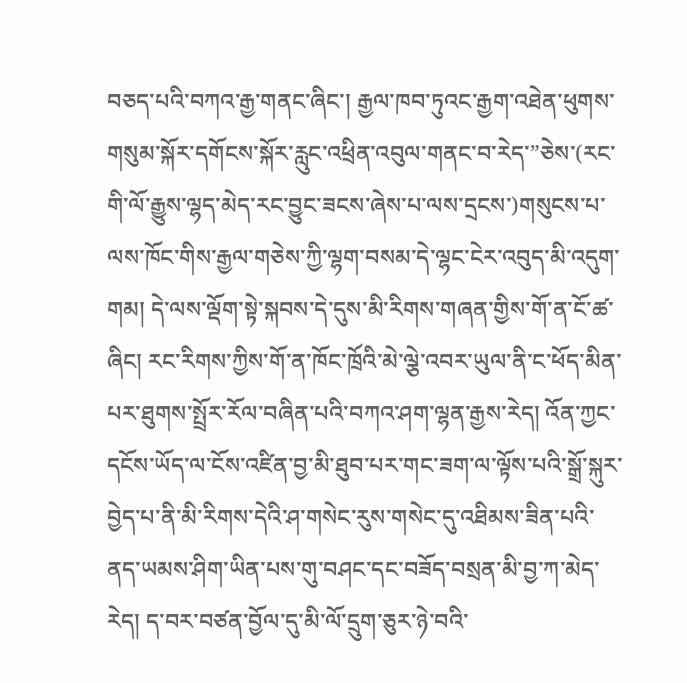བཅད་པའི་བཀའ་རྒྱ་གནང་ཞིང་། རྒྱལ་ཁབ་ཏུའང་རྒྱག་འཐེན་ཕུགས་གསུམ་སྐོར་དགོངས་སྐོར་རླུང་འཕྲིན་འབུལ་གནང་བ་རེད་”ཅེས་(རང་གི་ལོ་རྒྱུས་ལྷད་མེད་རང་བྱུང་ཟངས་ཞེས་པ་ལས་དྲངས་)གསུངས་པ་ལས་ཁོང་གིས་རྒྱལ་གཅེས་ཀྱི་ལྷག་བསམ་དེ་ལྷང་ངེར་འབུད་མི་འདུག་གམ། དེ་ལས་ལྡོག་སྟེ་སྐབས་དེ་དུས་མི་རིགས་གཞན་གྱིས་གོ་ན་ངོ་ཚ་ཞིང། རང་རིགས་ཀྱིས་གོ་ན་ཁོང་ཁྲོའི་མེ་ལྕེ་འབར་ཡུལ་ནི་ང་ཕོད་མིན་པར་ཐུགས་སྤྲོར་རོལ་བཞིན་པའི་བཀའ་ཤག་ལྷན་རྒྱས་རེད། འོན་ཀྱང་དངོས་ཡོད་ལ་ངོས་འཛིན་བྱ་མི་ཐུབ་པར་གང་ཟག་ལ་ལྟོས་པའི་སྒྲོ་སྐུར་བྱེད་པ་ནི་མི་རིགས་དེའི་ཤ་གསེང་རུས་གསེང་དུ་འཐིམས་ཟིན་པའི་ནད་ཡམས་ཤིག་ཡིན་པས་གུ་བཤང་དང་བཟོད་བསྲན་མི་བྱ་ཀ་མེད་རེད། ད་བར་བཙན་བྱོལ་དུ་མི་ལོ་དྲུག་ཅུར་ཉེ་བའི་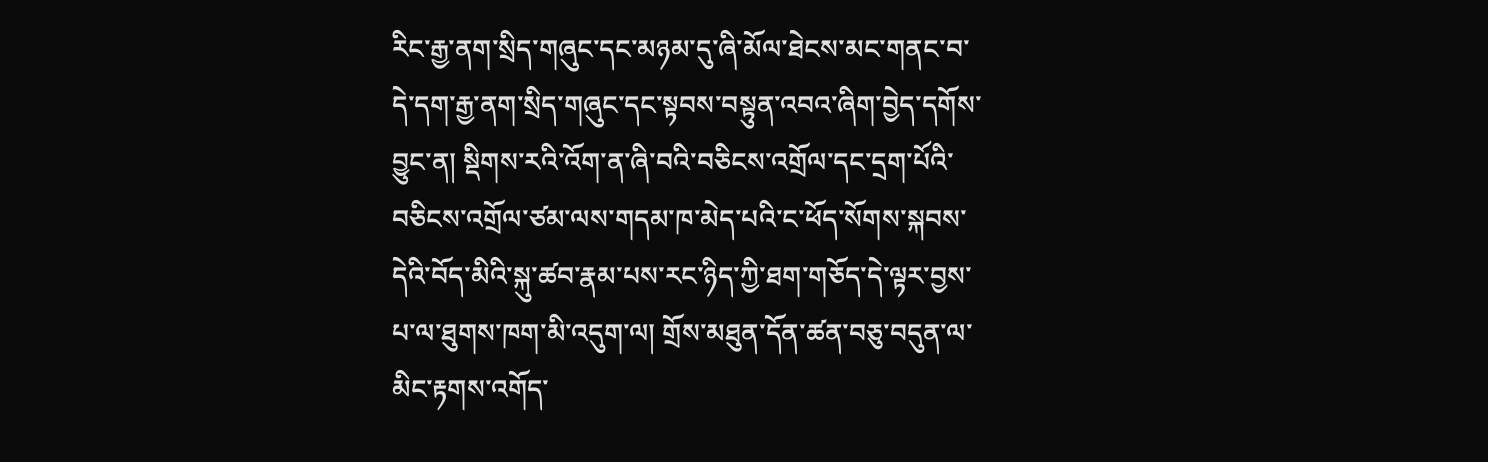རིང་རྒྱ་ནག་སྲིད་གཞུང་དང་མཉམ་དུ་ཞི་མོལ་ཐེངས་མང་གནང་བ་དེ་དག་རྒྱ་ནག་སྲིད་གཞུང་དང་སྟབས་བསྟུན་འབའ་ཞིག་བྱེད་དགོས་བྱུང་ན། སྡིགས་རའི་འོག་ན་ཞི་བའི་བཅིངས་འགྲོལ་དང་དྲག་པོའི་བཅིངས་འགྲོལ་ཙམ་ལས་གདམ་ཁ་མེད་པའི་ང་ཕོད་སོགས་སྐབས་དེའི་བོད་མིའི་སྐུ་ཚབ་རྣམ་པས་རང་ཉིད་ཀྱི་ཐག་གཅོད་དེ་ལྟར་བྱས་པ་ལ་ཐུགས་ཁག་མི་འདུག་ལ། གྲོས་མཐུན་དོན་ཚན་བཅུ་བདུན་ལ་མིང་རྟགས་འགོད་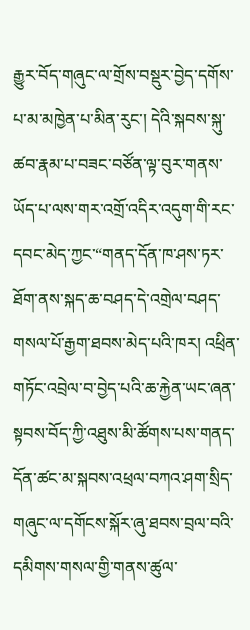རྒྱུར་བོད་གཞུང་ལ་གྲོས་བསྡུར་བྱེད་དགོས་པ་མ་མཁྱེན་པ་མིན་རུང་། དེའི་སྐབས་སྐུ་ཚབ་རྣམ་པ་བཟང་བཙོན་ལྟ་བུར་གནས་ཡོད་པ་ལས་གར་འགྲོ་འདིར་འདུག་གི་རང་དབང་མེད་ཀྱང་“གནད་དོན་ཁ་ཤས་ཏར་ཐོག་ནས་སྐད་ཆ་བཤད་དེ་འགྲེལ་བཤད་གསལ་པོ་རྒྱག་ཐབས་མེད་པའི་ཁར། འཕྲིན་གཏོང་འབྲེལ་བ་བྱེད་པའི་ཆ་རྐྱེན་ཡང་ཞན་སྟབས་བོད་ཀྱི་འཐུས་མི་ཚོགས་པས་གནད་དོན་ཚང་མ་སྐབས་འཕྲལ་བཀའ་ཤག་སྲིད་གཞུང་ལ་དགོངས་སྐོར་ཞུ་ཐབས་བྲལ་བའི་དམིགས་གསལ་གྱི་གནས་ཚུལ་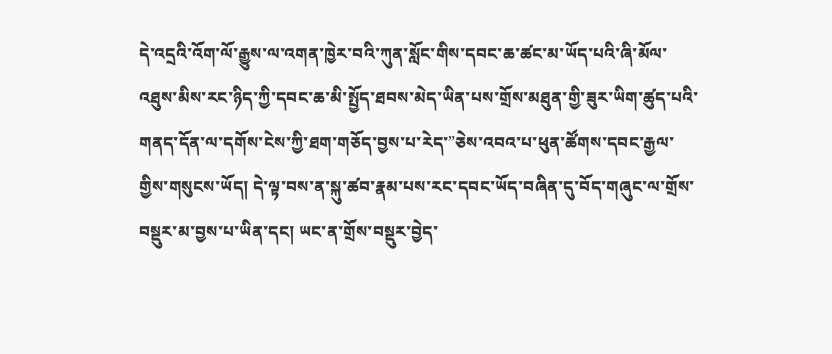དེ་འདྲའི་འོག་ལོ་རྒྱུས་ལ་འགན་ཁྱེར་བའི་ཀུན་སློང་གིས་དབང་ཆ་ཚང་མ་ཡོད་པའི་ཞི་མོལ་འཐུས་མིས་རང་ཉིད་ཀྱི་དབང་ཆ་མི་སྤྱོད་ཐབས་མེད་ཡིན་པས་གྲོས་མཐུན་གྱི་ཟུར་ཡིག་ཚུད་པའི་གནད་དོན་ལ་དགོས་ངེས་ཀྱི་ཐག་གཅོད་བྱས་པ་རེད་”ཅེས་འབའ་པ་ཕུན་ཚོགས་དབང་རྒྱལ་གྱིས་གསུངས་ཡོད། དེ་ལྟ་བས་ན་སྐུ་ཚབ་རྣམ་པས་རང་དབང་ཡོད་བཞིན་དུ་བོད་གཞུང་ལ་གྲོས་བསྡུར་མ་བྱས་པ་ཡིན་དང། ཡང་ན་གྲོས་བསྡུར་བྱེད་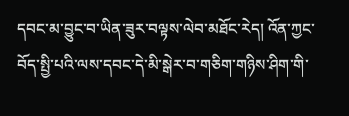དབང་མ་བྱུང་བ་ཡིན་ཟུར་བལྟས་ལེབ་མཐོང་རེད། འོན་ཀྱང་བོད་སྤྱི་པའི་ལས་དབང་དེ་མི་སྒེར་བ་གཅིག་གཉིས་ཤིག་གི་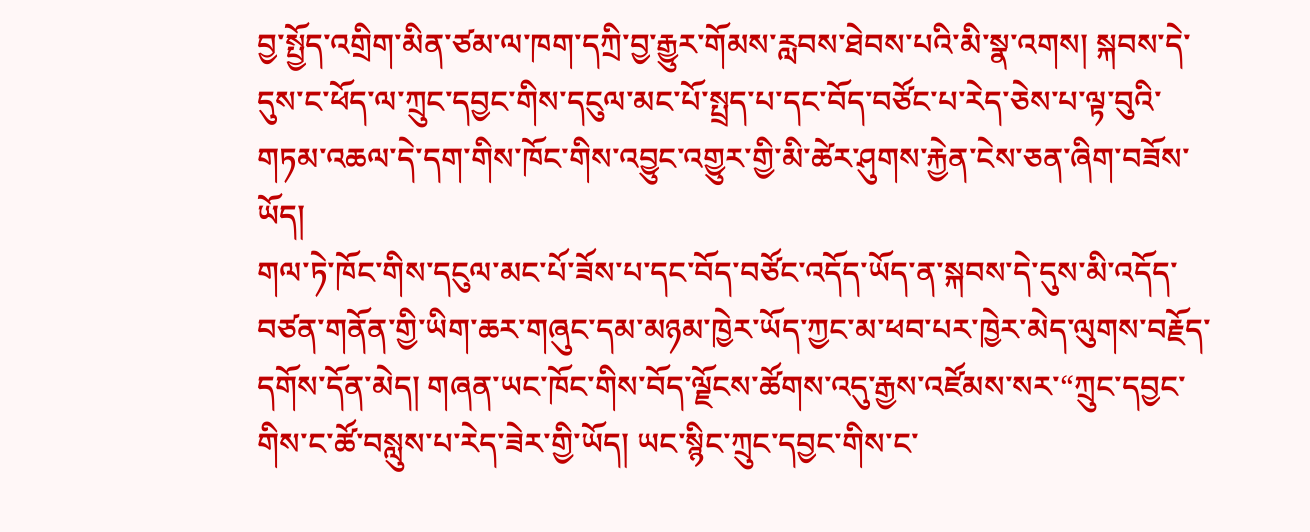བྱ་སྤྱོད་འགྲིག་མིན་ཙམ་ལ་ཁག་དཀྲི་བྱ་རྒྱུར་གོམས་རླབས་ཐེབས་པའི་མི་སྣ་འགས། སྐབས་དེ་དུས་ང་ཕོད་ལ་ཀྲུང་དབྱང་གིས་དངུལ་མང་པོ་སྤྲད་པ་དང་བོད་བཙོང་པ་རེད་ཅེས་པ་ལྟ་བུའི་གཏམ་འཆལ་དེ་དག་གིས་ཁོང་གིས་འབྱུང་འགྱུར་གྱི་མི་ཚེར་ཤུགས་རྐྱེན་ངེས་ཅན་ཞིག་བཟོས་ཡོད།
གལ་ཏེ་ཁོང་གིས་དངུལ་མང་པོ་ཟོས་པ་དང་བོད་བཙོང་འདོད་ཡོད་ན་སྐབས་དེ་དུས་མི་འདོད་བཙན་གནོན་གྱི་ཡིག་ཆར་གཞུང་དམ་མཉམ་ཁྱེར་ཡོད་ཀྱང་མ་ཕབ་པར་ཁྱེར་མེད་ལུགས་བརྗོད་དགོས་དོན་མེད། གཞན་ཡང་ཁོང་གིས་བོད་ལྗོངས་ཚོགས་འདུ་རྒྱས་འཛོམས་སར་“ཀྲུང་དབྱང་གིས་ང་ཚོ་བསླུས་པ་རེད་ཟེར་གྱི་ཡོད། ཡང་སྙིང་ཀྲུང་དབྱང་གིས་ང་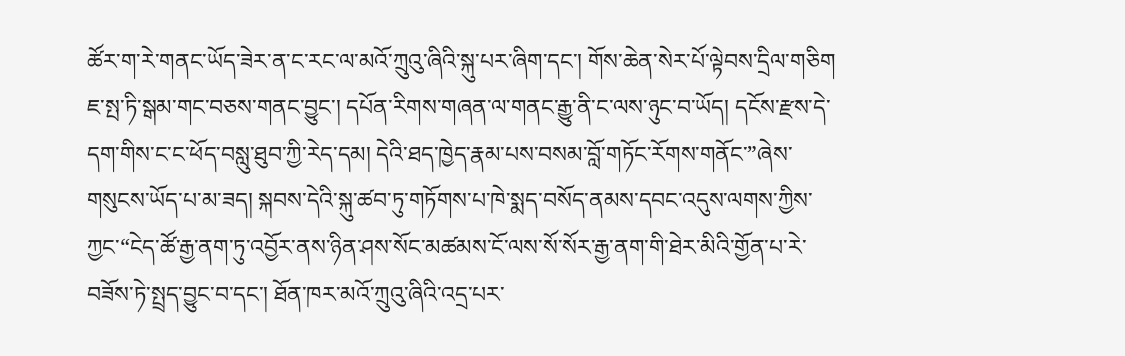ཚོར་ག་རེ་གནང་ཡོད་ཟེར་ན་ང་རང་ལ་མའོ་ཀྲུའུ་ཞིའི་སྐུ་པར་ཞིག་དང་། གོས་ཆེན་སེར་པོ་ལྟེབས་དྲིལ་གཅིག ཇ་སྤ་ཏི་སྒམ་གང་བཅས་གནང་བྱུང་། དཔོན་རིགས་གཞན་ལ་གནང་རྒྱུ་ནི་ང་ལས་ཉུང་བ་ཡོད། དངོས་རྫས་དེ་དག་གིས་ང་ང་ཕོད་བསླུ་ཐུབ་ཀྱི་རེད་དམ། དེའི་ཐད་ཁྱེད་རྣམ་པས་བསམ་བློ་གཏོང་རོགས་གནོང་”ཞེས་གསུངས་ཡོད་པ་མ་ཟད། སྐབས་དེའི་སྐུ་ཚབ་ཏུ་གཏོགས་པ་ཁེ་སྨད་བསོད་ནམས་དབང་འདུས་ལགས་ཀྱིས་ཀྱང་“ངེད་ཚོ་རྒྱ་ནག་ཏུ་འབྱོར་ནས་ཉིན་ཤས་སོང་མཚམས་ངོ་ལས་སོ་སོར་རྒྱ་ནག་གི་ཐེར་མིའི་གྱོན་པ་རེ་བཟོས་ཏེ་སྤྲད་བྱུང་བ་དང་། ཐོན་ཁར་མའོ་ཀྲུའུ་ཞིའི་འདྲ་པར་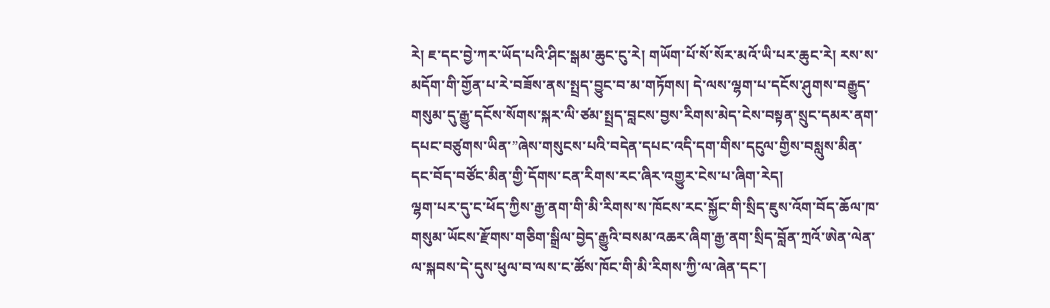རེ། ཇ་དང་བྱེ་ཀར་ཡོད་པའི་ཤིང་སྒམ་ཆུང་ངུ་རེ། གཡོག་པོ་སོ་སོར་མའོ་ཡི་པར་ཆུང་རེ། རས་ས་མདོག་གི་གྱོན་པ་རེ་བཟོས་ནས་སྤྲད་བྱུང་བ་མ་གཏོགས། དེ་ལས་ལྷག་པ་དངོས་ཤུགས་བརྒྱུད་གསུམ་དུ་རྒྱུ་དངོས་སོགས་སྐར་ལི་ཙམ་སྤྲད་བླངས་བྱས་རིགས་མེད་ངེས་བསྟན་སྲུང་དམར་ནག་དཔང་བཙུགས་ཡིན་”ཞེས་གསུངས་པའི་བདེན་དཔང་འདི་དག་གིས་དངུལ་གྱིས་བསླུས་མིན་དང་བོད་བཙོང་མིན་གྱི་དོགས་ངན་རིགས་རང་ཞིར་འགྱུར་ངེས་པ་ཞིག་རེད།
ལྷག་པར་དུ་ང་ཕོད་ཀྱིས་རྒྱ་ནག་གི་མི་རིགས་ས་ཁོངས་རང་སྐྱོང་གི་སྲིད་ཇུས་འོག་བོད་ཆོལ་ཁ་གསུམ་ཡོངས་རྫོགས་གཅིག་སྒྲིལ་བྱེད་རྒྱུའི་བསམ་འཆར་ཞིག་རྒྱ་ནག་སྲིད་བློན་ཀྲའོ་ཨེན་ལེན་ལ་སྐབས་དེ་དུས་ཕུལ་བ་ལས་ང་ཚོས་ཁོང་གི་མི་རིགས་ཀྱི་ལ་ཞེན་དང་།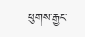ཕུགས་རྒྱང་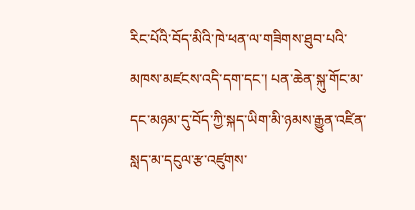རིང་པོའི་བོད་མིའི་ཁེ་ཕན་ལ་གཟིགས་ཐུབ་པའི་མཁས་མཛངས་འདི་དག་དང་། པན་ཆེན་སྐུ་གོང་མ་དང་མཉམ་དུ་བོད་ཀྱི་སྐད་ཡིག་མི་ཉམས་རྒྱུན་འཛིན་སླད་མ་དངུལ་རྩ་འཛུགས་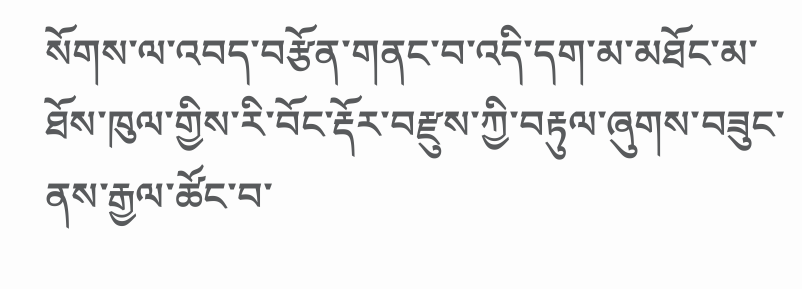སོགས་ལ་འབད་བརྩོན་གནང་བ་འདི་དག་མ་མཐོང་མ་ཐོས་ཁུལ་གྱིས་རི་བོང་རྡོར་བརྫུས་ཀྱི་བརྟུལ་ཞུགས་བཟུང་ནས་རྒྱལ་ཚོང་བ་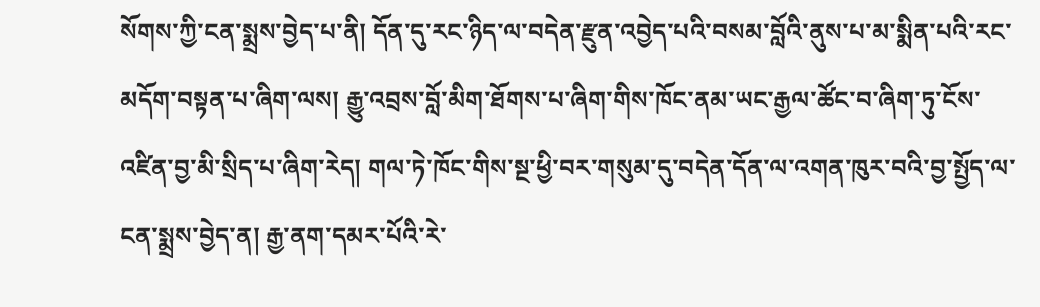སོགས་ཀྱི་ངན་སྨྲས་བྱེད་པ་ནི། དོན་དུ་རང་ཉིད་ལ་བདེན་རྫུན་འབྱེད་པའི་བསམ་བློའི་ནུས་པ་མ་སྨིན་པའི་རང་མདོག་བསྟན་པ་ཞིག་ལས། རྒྱུ་འབྲས་བློ་མིག་ཐོགས་པ་ཞིག་གིས་ཁོང་ནམ་ཡང་རྒྱལ་ཚོང་བ་ཞིག་ཏུ་ངོས་འཛིན་བྱ་མི་སྲིད་པ་ཞིག་རེད། གལ་ཏེ་ཁོང་གིས་སྔ་ཕྱི་བར་གསུམ་དུ་བདེན་དོན་ལ་འགན་ཁུར་བའི་བྱ་སྤྱོད་ལ་ངན་སྨྲས་བྱེད་ན། རྒྱ་ནག་དམར་པོའི་རེ་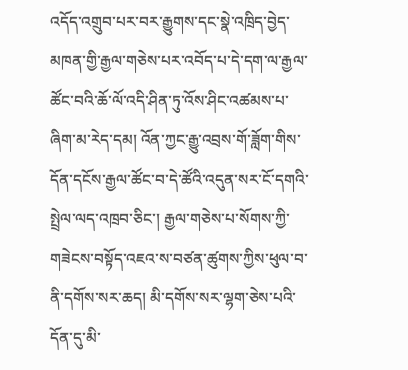འདོད་འགྲུབ་པར་བར་རྒྱུགས་དང་སྣེ་འཁྲིད་བྱེད་མཁན་གྱི་རྒྱལ་གཅེས་པར་འབོད་པ་དེ་དག་ལ་རྒྱལ་ཚོང་བའི་ཆོ་ལོ་འདི་ཤིན་ཏུ་འོས་ཤིང་འཚམས་པ་ཞིག་མ་རེད་དམ། འོན་ཀྱང་རྒྱུ་འབྲས་གོ་ཟློག་གིས་དོན་དངོས་རྒྱལ་ཚོང་བ་དེ་ཚོའི་འདུན་སར་ངོ་དགའི་སྤྲེལ་ལད་འཁྲབ་ཅིང་། རྒྱལ་གཅེས་པ་སོགས་ཀྱི་གཟེངས་བསྟོད་འཇའ་ས་བཙན་ཚུགས་ཀྱིས་ཕུལ་བ་ནི་དགོས་སར་ཆད། མི་དགོས་སར་ལྷག་ཅེས་པའི་དོན་དུ་མི་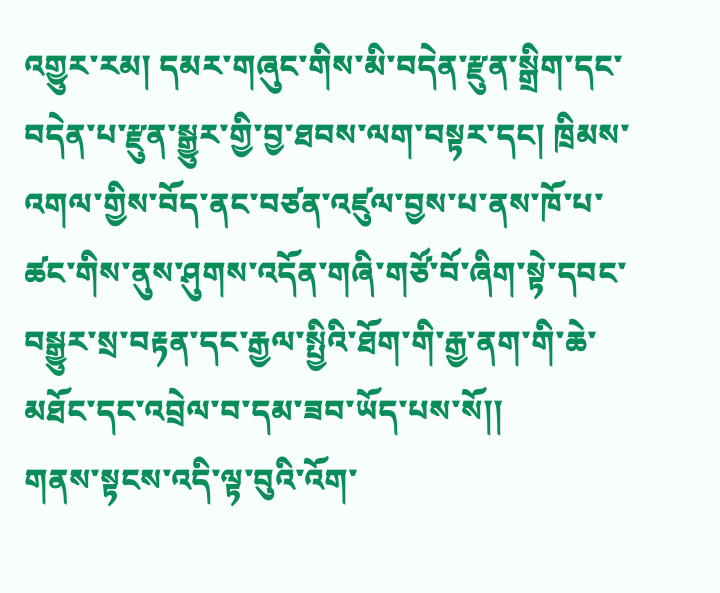འགྱུར་རམ། དམར་གཞུང་གིས་མི་བདེན་རྫུན་སྒྲིག་དང་བདེན་པ་རྫུན་སྒྱུར་གྱི་བྱ་ཐབས་ལག་བསྟར་དང། ཁྲིམས་འགལ་གྱིས་བོད་ནང་བཙན་འཛུལ་བྱས་པ་ནས་ཁོ་པ་ཚང་གིས་ནུས་ཤུགས་འདོན་གཞི་གཙོ་བོ་ཞིག་སྟེ་དབང་བསྒྱུར་སྲ་བརྟན་དང་རྒྱལ་སྤྱིའི་ཐོག་གི་རྒྱ་ནག་གི་ཆེ་མཐོང་དང་འབྲེལ་བ་དམ་ཟབ་ཡོད་པས་སོ།།
གནས་སྟངས་འདི་ལྟ་བུའི་འོག་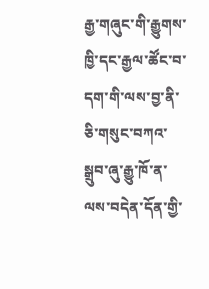རྒྱ་གཞུང་གི་རྒྱུགས་ཁྱི་དང་རྒྱལ་ཚོང་བ་དག་གི་ལས་བྱ་ནི་ཅི་གསུང་བཀའ་སྒྲུབ་ཞུ་རྒྱུ་ཁོ་ན་ལས་བདེན་དོན་གྱི་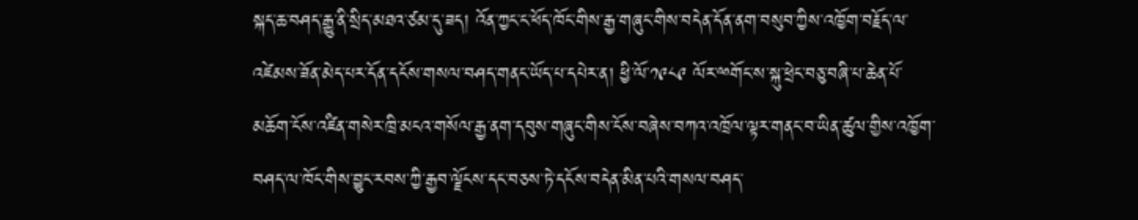སྐད་ཆ་བཤད་རྒྱུ་ནི་སྲིད་མཐའ་ཙམ་དུ་ཟད། འོན་ཀྱང་ང་ཕོད་ཁོང་གིས་རྒྱ་གཞུང་གིས་བདེན་དོན་ནག་བསུབ་ཀྱིས་འཁྱོག་བརྗོད་ལ་འཛེམས་ཟོན་མེད་པར་དོན་དངོས་གསལ་བཤད་གནང་ཡོད་པ་དཔེར་ན། ཕྱི་ལོ་༡༩༨༩ ལོར་ྋགོང་ས་སྐུ་ཕྲེང་བཅུ་བཞི་པ་ཆེན་པོ་མཆོག་ངོས་འཛིན་གསེར་ཁྲི་མངའ་གསོལ་རྒྱ་ནག་དབུས་གཞུང་གིས་ངོས་བཞེས་བཀའ་འཁྲོལ་ལྟར་གནང་བ་ཡིན་ཚུལ་གྱིས་འཁྱོག་བཤད་ལ་ཁོང་གིས་བྱུང་རབས་ཀྱི་རྒྱབ་ལྗོངས་དང་བཅས་ཏེ་དངོས་བདེན་མིན་པའི་གསལ་བཤད་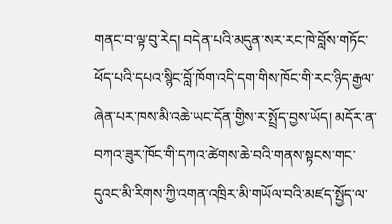གནང་བ་ལྟ་བུ་རེད། བདེན་པའི་མདུན་སར་རང་ཁེ་བློས་གཏོང་ཕོད་པའི་དཔའ་སྙིང་བློ་ཁོག་འདི་དག་གིས་ཁོང་གི་རང་ཉིད་རྒྱལ་ཞེན་པར་ཁས་མི་འཆེ་ཡང་དོན་གྱིས་ར་སྤྲོད་བྱས་ཡོད། མདོར་ན་བཀའ་ཟུར་ཁོང་གི་དཀའ་ཚེགས་ཆེ་བའི་གནས་སྟངས་གང་དུའང་མི་རིགས་ཀྱི་འགན་འཁྲིར་མི་གཡོལ་བའི་མཛད་སྤྱོད་ལ་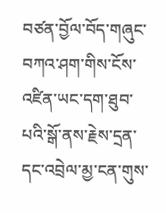བཙན་བྱོལ་བོད་གཞུང་བཀའ་ཤག་གིས་ངོས་འཛིན་ཡང་དག་ཐུབ་པའི་སྒོ་ནས་རྗེས་དྲན་དང་འབྲེལ་མྱ་ངན་གུས་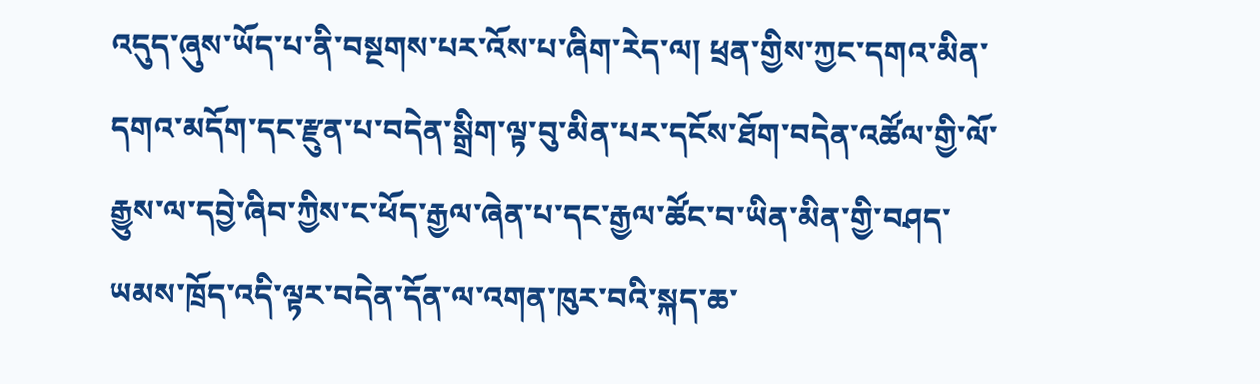འདུད་ཞུས་ཡོད་པ་ནི་བསྔགས་པར་འོས་པ་ཞིག་རེད་ལ། ཕྲན་གྱིས་ཀྱང་དགའ་མིན་དགའ་མདོག་དང་རྫུན་པ་བདེན་སྒྲིག་ལྟ་བུ་མིན་པར་དངོས་ཐོག་བདེན་འཚོལ་གྱི་ལོ་རྒྱུས་ལ་དབྱེ་ཞིབ་ཀྱིས་ང་ཕོད་རྒྱལ་ཞེན་པ་དང་རྒྱལ་ཚོང་བ་ཡིན་མིན་གྱི་བཤད་ཡམས་ཁྲོད་འདི་ལྟར་བདེན་དོན་ལ་འགན་ཁུར་བའི་སྐད་ཆ་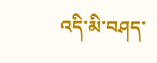འདི་མི་བཤད་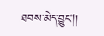ཐབས་མེད་བྱུང།།